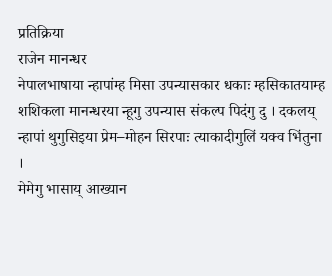प्रतिक्रिया
राजेन मानन्धर
नेपालभाषाया न्हापांम्ह मिसा उपन्यासकार धकाः म्हसिकातयाम्ह शशिकला मानन्धरया न्हूगु उपन्यास संकल्प पिदंगु दु । दकलय् न्हापां थुगुसिइया प्रेम–मोहन सिरपाः त्याकादीगुलिं यक्व भिंतुना ।
मेमेगु भासाय् आख्यान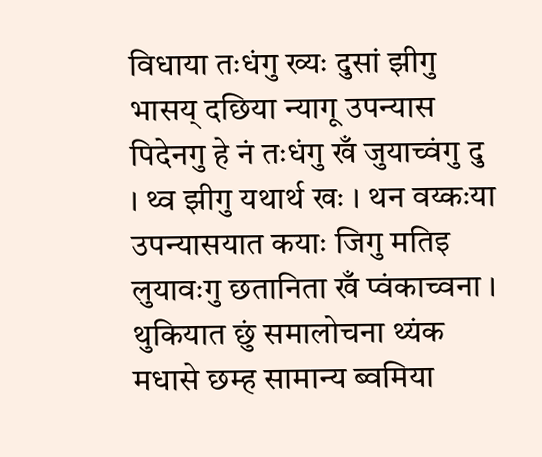विधाया तःधंगु ख्यः दुसां झीगु भासय् दछिया न्यागू उपन्यास पिदेनगु हे नं तःधंगु खँ जुयाच्वंगु दु । थ्व झीगु यथार्थ खः । थन वय्कःया उपन्यासयात कयाः जिगु मतिइ लुयावःगु छतानिता खँ प्वंकाच्वना । थुकियात छुं समालोचना थ्यंक मधासे छम्ह सामान्य ब्वमिया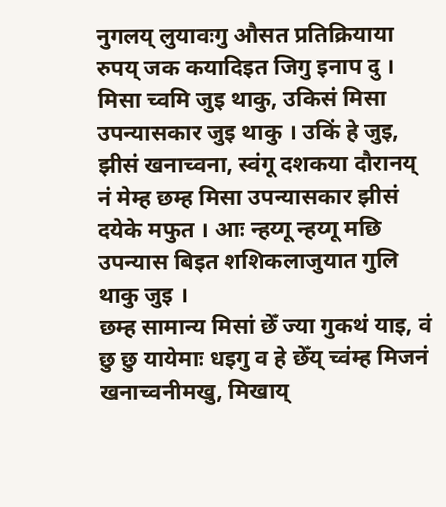नुगलय् लुयावःगु औसत प्रतिक्रियाया रुपय् जक कयादिइत जिगु इनाप दु ।
मिसा च्वमि जुइ थाकु, उकिसं मिसा उपन्यासकार जुइ थाकु । उकिं हे जुइ, झीसं खनाच्वना, स्वंगू दशकया दौरानय् नं मेम्ह छम्ह मिसा उपन्यासकार झीसं दयेके मफुत । आः न्हय्गू न्हय्गू मछि उपन्यास बिइत शशिकलाजुयात गुलि थाकु जुइ ।
छम्ह सामान्य मिसां छेँ ज्या गुकथं याइ, वं छु छु यायेमाः धइगु व हे छेँय् च्वंम्ह मिजनं खनाच्वनीमखु, मिखाय्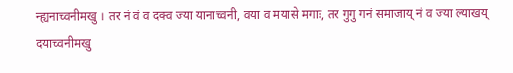न्ह्यनाच्वनीमखु । तर नं वं व दक्व ज्या यानाच्वनी, वया व मयासे मगाः, तर गुगु गनं समाजाय् नं व ज्या ल्याखय् दयाच्वनीमखु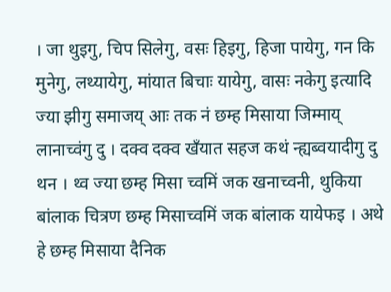। जा थुइगु, चिप सिलेगु, वसः हिइगु, हिजा पायेगु, गन कि मुनेगु, लथ्यायेगु, मांयात बिचाः यायेगु, वासः नकेगु इत्यादि ज्या झीगु समाजय् आः तक नं छम्ह मिसाया जिम्माय् लानाच्वंगु दु । दक्व दक्व खँयात सहज कथं न्ह्यब्वयादीगु दु थन । थ्व ज्या छम्ह मिसा च्वमिं जक खनाच्वनी, थुकिया बांलाक चित्रण छम्ह मिसाच्वमिं जक बांलाक यायेफइ । अथे हे छम्ह मिसाया दैनिक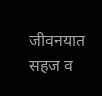जीवनयात सहज व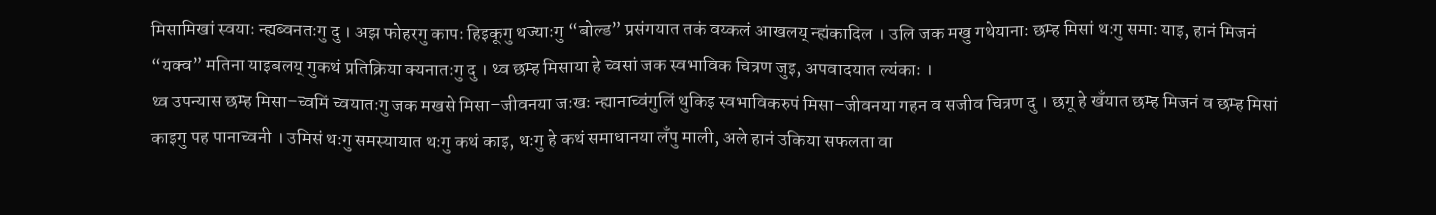मिसामिखां स्वयाः न्ह्यब्वनतःगु दु । अझ फोहरगु कापः हिइकूगु थज्याःगु “बोल्ड” प्रसंगयात तकं वय्कलं आखलय् न्ह्यंकादिल । उलि जक मखु गथेयानाः छम्ह मिसां थःगु समाः याइ, हानं मिजनं “यक्व” मतिना याइबलय् गुकथं प्रतिक्रिया क्यनातःगु दु । थ्व छम्ह मिसाया हे च्वसां जक स्वभाविक चित्रण जुइ, अपवादयात ल्यंकाः ।
थ्व उपन्यास छम्ह मिसा–च्वमिं च्वयातःगु जक मखसे मिसा–जीवनया जःखः न्ह्यानाच्वंगुलिं थुकिइ स्वभाविकरुपं मिसा–जीवनया गहन व सजीव चित्रण दु । छगू हे खँयात छम्ह मिजनं व छम्ह मिसां काइगु पह पानाच्वनी । उमिसं थःगु समस्यायात थःगु कथं काइ, थःगु हे कथं समाधानया लँपु माली, अले हानं उकिया सफलता वा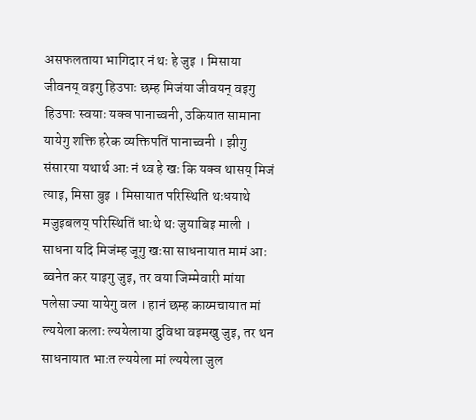असफलताया भागिदार नं थः हे जुइ । मिसाया जीवनय् वइगु हिउपाः छम्ह मिजंया जीवयन् वइगु हिउपाः स्वयाः यक्व पानाच्वनी, उकियात सामाना यायेगु शक्ति हरेक व्यक्तिपतिं पानाच्वनी । झीगु संसारया यथार्थ आः नं थ्व हे खः कि यक्व थासय् मिजं त्याइ, मिसा बुइ । मिसायात परिस्थिति थःधयाथे मजुइबलय् परिस्थितिं धाःथे थः जुयाबिइ माली ।
साधना यदि मिजंम्ह जूगु खःसा साधनायात मामं आः ब्वनेत कर याइगु जुइ, तर वया जिम्मेवारी मांया पलेसा ज्या यायेगु वल । हानं छम्ह काय्मचायात मां ल्ययेला कलाः ल्ययेलाया दुविधा वइमखु जुइ, तर थन साधनायात भाःत ल्ययेला मां ल्ययेला जुल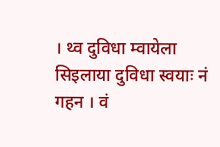। थ्व दुविधा म्वायेला सिइलाया दुविधा स्वयाः नं गहन । वं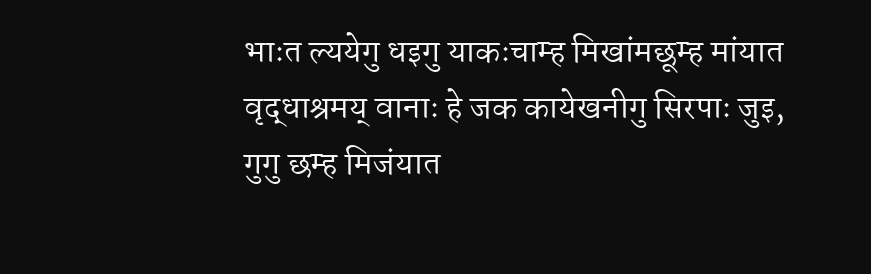भाःत ल्ययेगु धइगु याकःचाम्ह मिखांमछूम्ह मांयात वृद्धाश्रमय् वानाः हे जक कायेखनीगु सिरपाः जुइ, गुगु छम्ह मिजंयात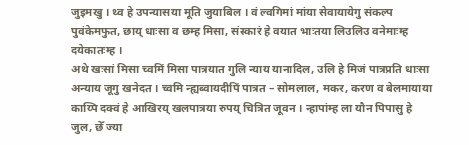जुइमखु । थ्व हे उपन्यासया मूति जुयाबिल । वं ल्वगिमां मांया सेवायायेगु संकल्प पुवंकेमफुत, छाय् धाःसा व छम्ह मिसा, संस्कारं हे वयात भाःतया लिउलिउ वनेमाःम्ह दयेकातःम्ह ।
अथे खःसां मिसा च्वमिं मिसा पात्रयात गुलि न्याय यानादिल, उलि हे मिजं पात्रप्रति धाःसा अन्याय जूगु खनेदत । च्वमि न्ह्यब्वायदीपिं पात्रत – सोमलाल, मकर, करण व बेलमायाया काय्पि दक्वं हे आखिरय् खलपात्रया रुपय् चित्रित जूवन । न्हापांम्ह ला यौन पिपासु हे जुल, छेँ ज्या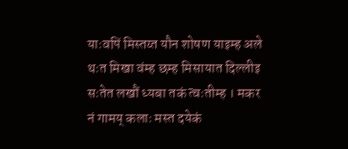याःवपिं मिस्तय्त यौन शोषण याइम्ह अले थःत मिखा वंम्ह छम्ह मिसायात दिल्लीइ सःतेत लखौं ध्यबा तकं त्वःतीम्ह । मकर नं गामय् कलाः मस्त दयेकं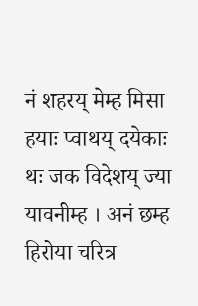नं शहरय् मेम्ह मिसा हयाः प्वाथय् दयेकाः थः जक विदेशय् ज्या यावनीम्ह । अनं छम्ह हिरोया चरित्र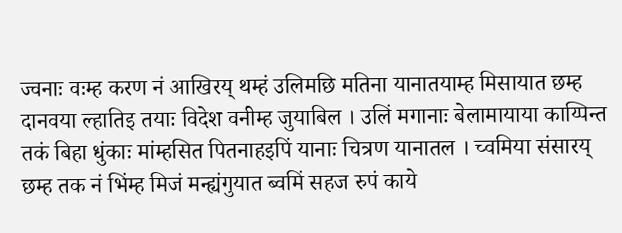ज्वनाः वःम्ह करण नं आखिरय् थम्हं उलिमछि मतिना यानातयाम्ह मिसायात छम्ह दानवया ल्हातिइ तयाः विदेश वनीम्ह जुयाबिल । उलिं मगानाः बेलामायाया काय्पिन्त तकं बिहा धुंकाः मांम्हसित पितनाहइपिं यानाः चित्रण यानातल । च्वमिया संसारय् छम्ह तक नं भिंम्ह मिजं मन्ह्यंगुयात ब्वमिं सहज रुपं काये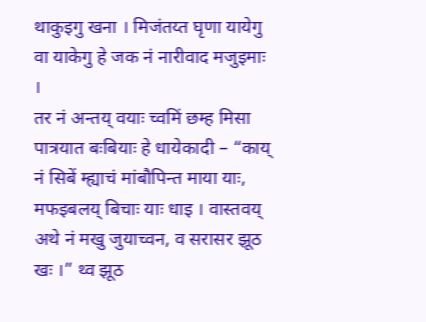थाकुइगु खना । मिजंतय्त घृणा यायेगु वा याकेगु हे जक नं नारीवाद मजुइमाः ।
तर नं अन्तय् वयाः च्वमिं छम्ह मिसा पात्रयात बःबियाः हे धायेकादी – “काय् नं सिबें म्ह्याचं मांबौपिन्त माया याः, मफइबलय् बिचाः याः धाइ । वास्तवय् अथे नं मखु जुयाच्वन, व सरासर झूठ खः ।” थ्व झूठ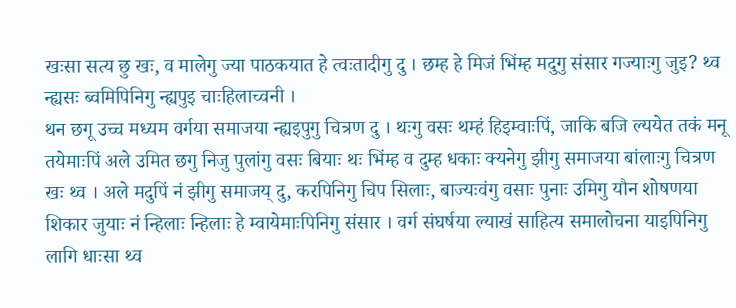खःसा सत्य छु खः, व मालेगु ज्या पाठकयात हे त्वःतादीगु दु । छम्ह हे मिजं भिंम्ह मदुगु संसार गज्याःगु जुइ? थ्व न्ह्यसः ब्वमिपिनिगु न्ह्यपुइ चाःहिलाच्वनी ।
थन छगू उच्च मध्यम वर्गया समाजया न्ह्यइपुगु चित्रण दु । थःगु वसः थम्हं हिइम्वाःपिं, जाकि बजि ल्ययेत तकं मनू तयेमाःपिं अले उमित छगु निजु पुलांगु वसः बियाः थः भिंम्ह व दुम्ह धकाः क्यनेगु झीगु समाजया बांलाःगु चित्रण खः थ्व । अले मदुपिं नं झीगु समाजय् दु, करपिनिगु चिप सिलाः, बाज्यःवंगु वसाः पुनाः उमिगु यौन शोषणया शिकार जुयाः नं न्हिलाः न्हिलाः हे म्वायेमाःपिनिगु संसार । वर्ग संघर्षया ल्याखं साहित्य समालोचना याइपिनिगु लागि धाःसा थ्व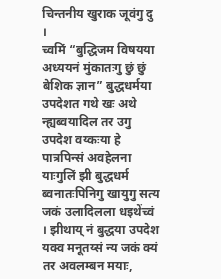चिन्तनीय खुराक जूवंगु दु ।
च्वमिं “बुद्धिजम विषयया अध्ययनं मुंकातःगु छुं छुं बेशिक ज्ञान” बुद्धधर्मया उपदेशत गथे खः अथे न्ह्यब्वयादिल तर उगु उपदेश वय्कःया हे पात्रपिन्सं अवहेलना याःगुलिं झी बुद्धधर्म ब्वनातःपिनिगु खायुगु सत्य जकं उलादिलला धइथेंच्वं । झीथाय् नं बुद्धया उपदेश यक्व मनूतय्सं न्य जकं क्यं तर अवलम्बन मयाः,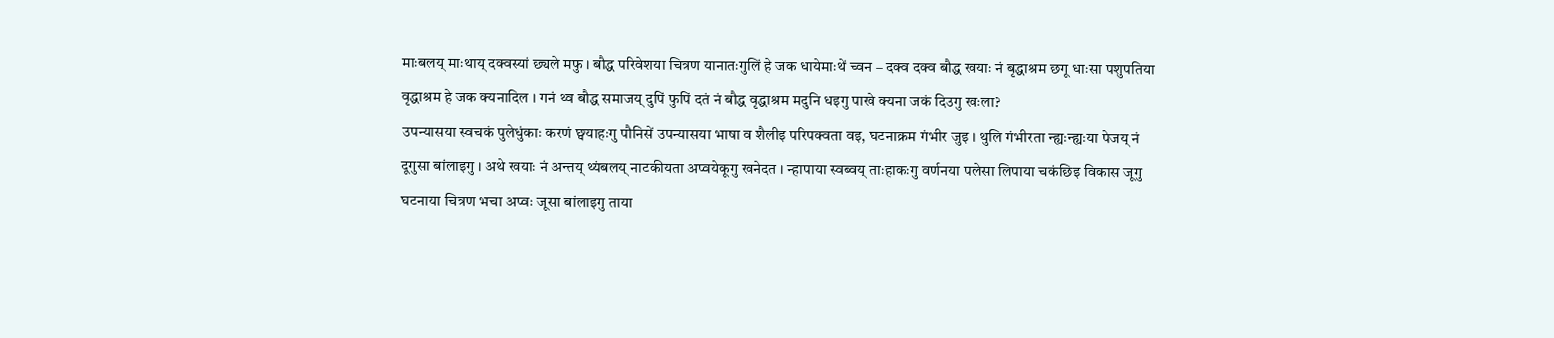माःबलय् माःथाय् दक्वस्यां छ्यले मफु । बौद्ध परिवेशया चित्रण यानातःगुलिं हे जक धायेमाःथें च्वन – दक्व दक्व बौद्ध खयाः नं बृद्धाश्रम छगू धाःसा पशुपतिया वृद्धाश्रम हे जक क्यनादिल । गनं थ्व बौद्ध समाजय् दुपिं फुपिं दतं नं बौद्ध वृद्धाश्रम मदुनि धइगु पाखे क्यना जकं दिउगु खःला?
उपन्यासया स्वचकं पुलेधुंकाः करणं छ्वयाहःगु पौनिसें उपन्यासया भाषा व शैलीइ परिपक्वता वइ, घटनाक्रम गंभीर जुइ । थुलि गंभीरता न्ह्यःन्ह्यःया पेजय् नं दूगुसा बांलाइगु । अथे खयाः नं अन्तय् थ्यंबलय् नाटकीयता अप्वयेकूगु खनेदत । न्हापाया स्वब्वय् ताःहाकःगु वर्णनया पलेसा लिपाया चकंछिइ विकास जूगु घटनाया चित्रण भचा अप्वः जूसा बांलाइगु ताया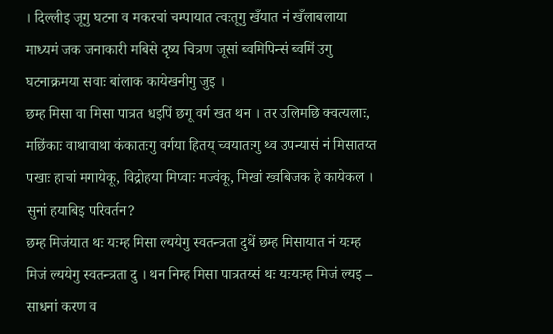। दिल्लीइ जूगु घटना व मकरचां चम्पायात त्वःतूगु खँयात नं खँलाबलाया माध्यमं जक जनाकारी मबिसे दृष्य चित्रण जूसां ब्वमिपिन्सं ब्वमिं उगु घटनाक्रमया सवाः बांलाक कायेखनीगु जुइ ।
छम्ह मिसा वा मिसा पात्रत धइपिं छगू वर्ग खत थन । तर उलिमछि क्वत्यलाः, मछिंकाः वाथावाथा कंकातःगु वर्गया हितय् च्वयातःगु थ्व उपन्यासं नं मिसातय्त पखाः हाचां मगायेकू, विद्रोहया मिप्वाः मज्वंकू, मिखां ख्वबिजक हे कायेकल । सुनां हयाबिइ परिवर्तन?
छम्ह मिजंयात थः यःम्ह मिसा ल्ययेगु स्वतन्त्रता दुथें छम्ह मिसायात नं यःम्ह मिजं ल्ययेगु स्वतन्त्रता दु । थन निम्ह मिसा पात्रतय्सं थः यःयःम्ह मिजं ल्यइ – साधनां करण व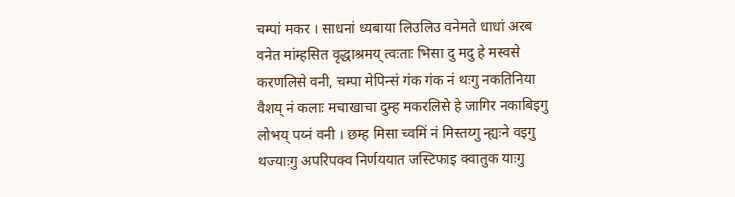चम्पां मकर । साधनां ध्यबाया लिउलिउ वनेमते धाधां अरब वनेत मांम्हसित वृद्धाश्रमय् त्वःताः भिसा दु मदु हे मस्वसे करणलिसे वनी, चम्पा मेपिन्सं गंक गंक नं थःगु नकतिनिया वैशय् नं कलाः मचाखाचा दुम्ह मकरलिसे हे जागिर नकाबिइगु लोभय् पय्नं वनी । छम्ह मिसा च्वमिं नं मिस्तय्गु न्ह्यःने वइगु थज्याःगु अपरिपक्व निर्णययात जस्टिफाइ क्वातुक याःगु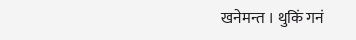खनेमन्त । थुकिं गनं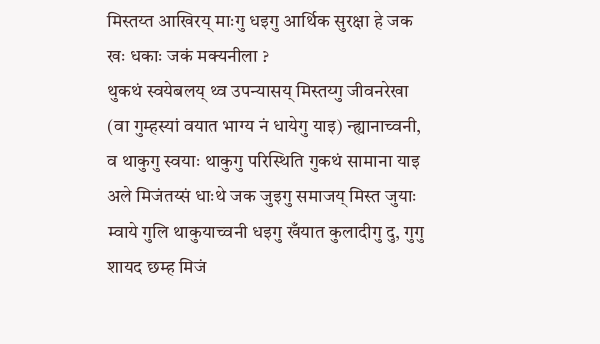मिस्तय्त आखिरय् माःगु धइगु आर्थिक सुरक्षा हे जक खः धकाः जकं मक्यनीला ?
थुकथं स्वयेबलय् थ्व उपन्यासय् मिस्तय्गु जीवनरेखा (वा गुम्हस्यां वयात भाग्य नं धायेगु याइ) न्ह्यानाच्वनी, व थाकुगु स्वयाः थाकुगु परिस्थिति गुकथं सामाना याइ अले मिजंतय्सं धाःथे जक जुइगु समाजय् मिस्त जुयाः म्वाये गुलि थाकुयाच्वनी धइगु खँयात कुलादीगु दु, गुगु शायद छम्ह मिजं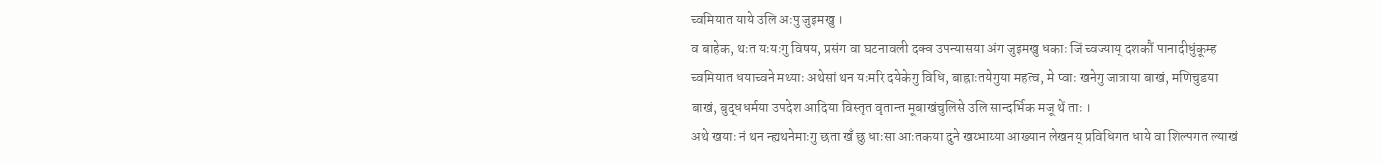च्वमियात याये उलि अःपु जुइमखु ।
व बाहेक, थःत यःयःगु विषय, प्रसंग वा घटनावली दक्व उपन्यासया अंग जुइमखु धकाः जिं च्वज्याय् दशकौं पानादीधुंकूम्ह च्वमियात धयाच्वने मथ्याः अथेसां थन यःमरि दयेकेगु विधि, बाह्राःतयेगुया महत्व, मे प्वाः खनेगु जात्राया बाखं, मणिचुडया बाखं, बुद्धधर्मया उपदेश आदिया विस्तृत वृतान्त मूबाखंचुलिसे उलि सान्दर्भिक मजू थें ताः ।
अथे खयाः नं थन न्ह्यथनेमाःगु छता खँ छु धाःसा आःतकया दुने खय्भाय्या आख्यान लेखनय् प्रविधिगत धाये वा शिल्पगत ल्याखं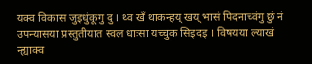यक्व विकास जुइधुंकूगु दु । थ्व खँ थाकन्हय् खय् भासं पिदनाच्वंगु छुं नं उपन्यासया प्रस्तुतीयात स्वल धाःसा यच्चुक सिइदइ । विषयया ल्याखं न्ह्याक्व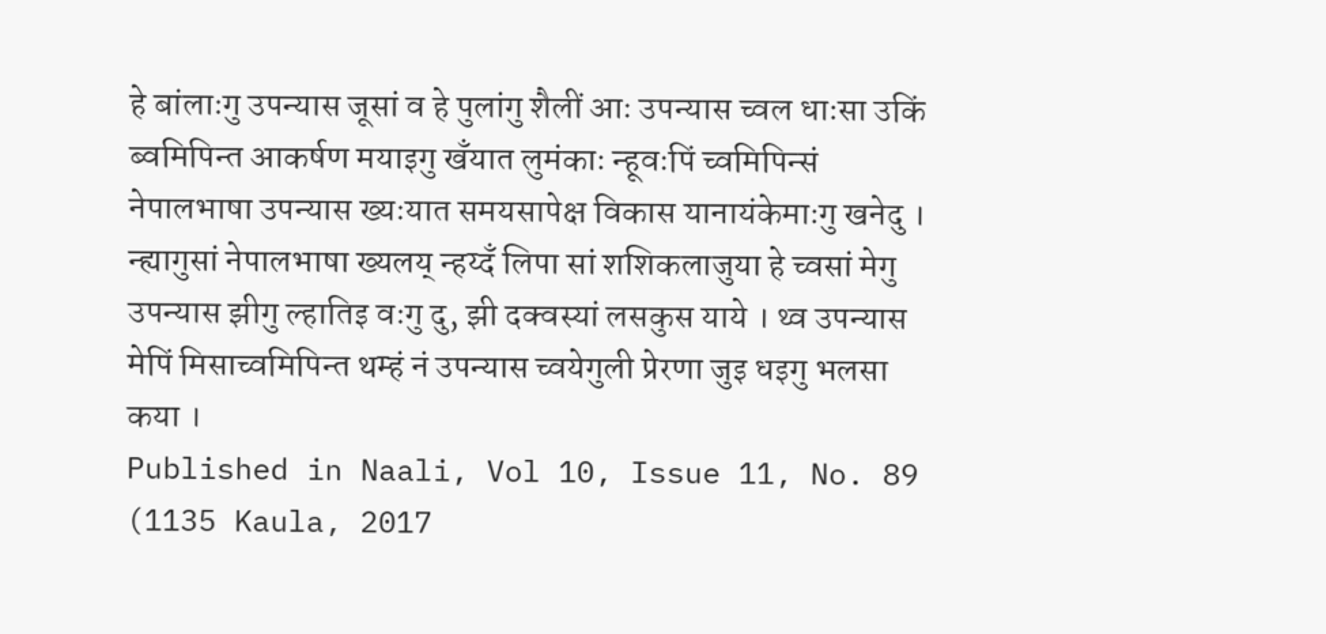हे बांलाःगु उपन्यास जूसां व हे पुलांगु शैलीं आः उपन्यास च्वल धाःसा उकिं ब्वमिपिन्त आकर्षण मयाइगु खँयात लुमंकाः न्हूवःपिं च्वमिपिन्सं नेपालभाषा उपन्यास ख्यःयात समयसापेक्ष विकास यानायंकेमाःगु खनेदु ।
न्ह्यागुसां नेपालभाषा ख्यलय् न्हय्दँ लिपा सां शशिकलाजुया हे च्वसां मेगु उपन्यास झीगु ल्हातिइ वःगु दु, झी दक्वस्यां लसकुस याये । थ्व उपन्यास मेपिं मिसाच्वमिपिन्त थम्हं नं उपन्यास च्वयेगुली प्रेरणा जुइ धइगु भलसा कया ।
Published in Naali, Vol 10, Issue 11, No. 89 (1135 Kaula, 2017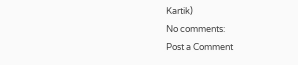Kartik)
No comments:
Post a Comment